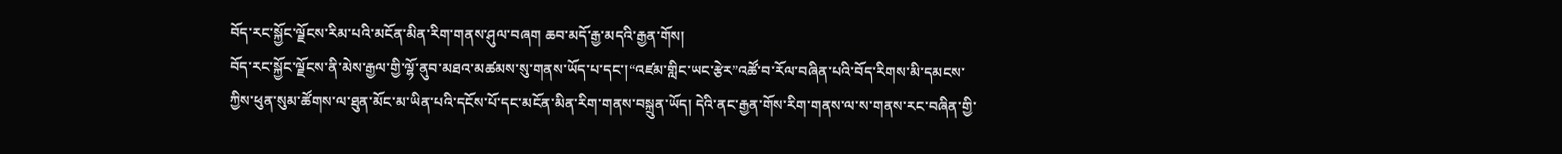བོད་རང་སྐྱོང་ལྗོངས་རིམ་པའི་མངོན་མིན་རིག་གནས་ཤུལ་བཞག ཆབ་མདོ་རྒྱ་མདའི་རྒྱན་གོས།
བོད་རང་སྐྱོང་ལྗོངས་ནི་མེས་རྒྱལ་གྱི་ལྷོ་ནུབ་མཐའ་མཚམས་སུ་གནས་ཡོད་པ་དང་།“འཛམ་གླིང་ཡང་རྩེར”འཚོ་བ་རོལ་བཞིན་པའི་བོད་རིགས་མི་དམངས་ཀྱིས་ཕུན་སུམ་ཚོགས་ལ་ཐུན་མོང་མ་ཡིན་པའི་དངོས་པོ་དང་མངོན་མིན་རིག་གནས་བསྐྲུན་ཡོད། དེའི་ནང་རྒྱན་གོས་རིག་གནས་ལ་ས་གནས་རང་བཞིན་གྱི་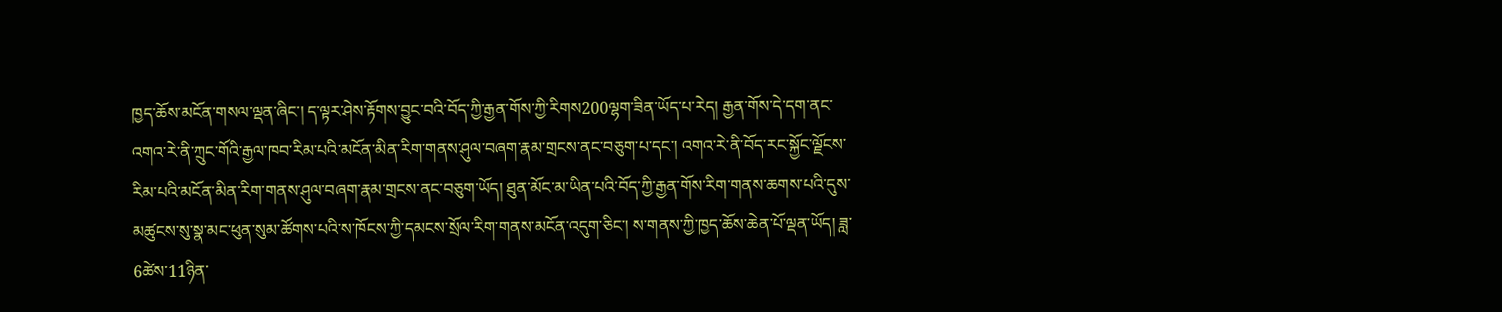ཁྱད་ཆོས་མངོན་གསལ་ལྡན་ཞིང་། ད་ལྟར་ཤེས་རྟོགས་བྱུང་བའི་བོད་ཀྱི་རྒྱན་གོས་ཀྱི་རིགས200ལྷག་ཟིན་ཡོད་པ་རེད། རྒྱན་གོས་དེ་དག་ནང་འགའ་རེ་ནི་ཀྲུང་གོའི་རྒྱལ་ཁབ་རིམ་པའི་མངོན་མིན་རིག་གནས་ཤུལ་བཞག་རྣམ་གྲངས་ནང་བཅུག་པ་དང་། འགའ་རེ་ནི་བོད་རང་སྐྱོང་ལྗོངས་རིམ་པའི་མངོན་མིན་རིག་གནས་ཤུལ་བཞག་རྣམ་གྲངས་ནང་བཅུག་ཡོད། ཐུན་མོང་མ་ཡིན་པའི་བོད་ཀྱི་རྒྱན་གོས་རིག་གནས་ཆགས་པའི་དུས་མཚུངས་སུ་སྣ་མང་ཕུན་སུམ་ཚོགས་པའི་ས་ཁོངས་ཀྱི་དམངས་སྲོལ་རིག་གནས་མངོན་འདུག་ཅིང་། ས་གནས་ཀྱི་ཁྱད་ཆོས་ཆེན་པོ་ལྡན་ཡོད། ཟླ་6ཚེས་11ཉིན་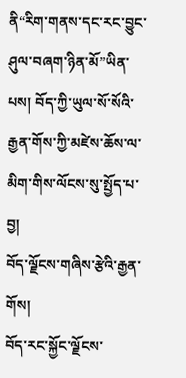ནི“རིག་གནས་དང་རང་བྱུང་ཤུལ་བཞག་ཉིན་མོ”ཡིན་པས། བོད་ཀྱི་ཡུལ་སོ་སོའི་རྒྱན་གོས་ཀྱི་མཛེས་ཆོས་ལ་མིག་གིས་ལོངས་སུ་སྤྱོད་པ་བྱ།
བོད་ལྗོངས་གཞིས་རྩེའི་རྒྱན་གོས།
བོད་རང་སྐྱོང་ལྗོངས་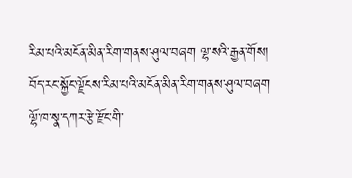རིམ་པའི་མངོན་མིན་རིག་གནས་ཤུལ་བཞག ལྷ་སའི་རྒྱན་གོས།
བོད་རང་སྐྱོང་ལྗོངས་རིམ་པའི་མངོན་མིན་རིག་གནས་ཤུལ་བཞག ལྷོ་ཁ་སྣ་དཀར་རྩེ་རྫོང་གི་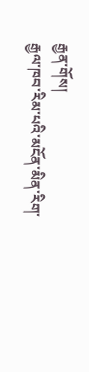རྒྱན་གོས།
རྒྱལ་ཁབ་རིམ་པའི་མངོན་མིན་རིག་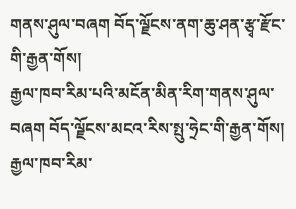གནས་ཤུལ་བཞག བོད་ལྗོངས་ནག་ཆུ་ཤན་རྩྭ་རྫོང་གི་རྒྱན་གོས།
རྒྱལ་ཁབ་རིམ་པའི་མངོན་མིན་རིག་གནས་ཤུལ་བཞག བོད་ལྗོངས་མངའ་རིས་སྤུ་ཧྲེང་གི་རྒྱན་གོས།
རྒྱལ་ཁབ་རིམ་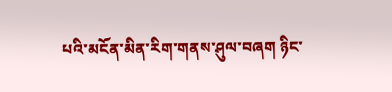པའི་མངོན་མིན་རིག་གནས་ཤུལ་བཞག ཉིང་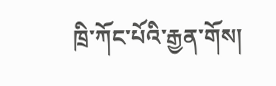ཁྲི་ཀོང་པོའི་རྒྱན་གོས།